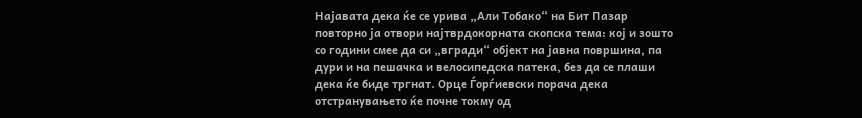Најавата дека ќе се урива „Али Тобако“ на Бит Пазар повторно ја отвори најтврдокорната скопска тема: кој и зошто со години смее да си „вгради“ објект на јавна површина, па дури и на пешачка и велосипедска патека, без да се плаши дека ќе биде тргнат. Орце Ѓорѓиевски порача дека отстранувањето ќе почне токму од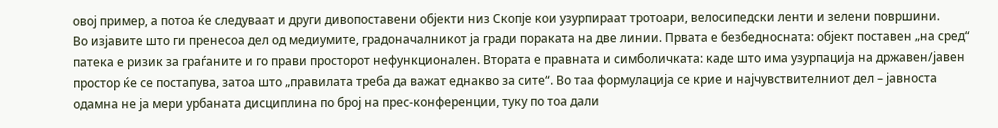овој пример, а потоа ќе следуваат и други дивопоставени објекти низ Скопје кои узурпираат тротоари, велосипедски ленти и зелени површини.
Во изјавите што ги пренесоа дел од медиумите, градоначалникот ја гради пораката на две линии. Првата е безбедносната: објект поставен „на сред“ патека е ризик за граѓаните и го прави просторот нефункционален. Втората е правната и симболичката: каде што има узурпација на државен/јавен простор ќе се постапува, затоа што „правилата треба да важат еднакво за сите“. Во таа формулација се крие и најчувствителниот дел – јавноста одамна не ја мери урбаната дисциплина по број на прес-конференции, туку по тоа дали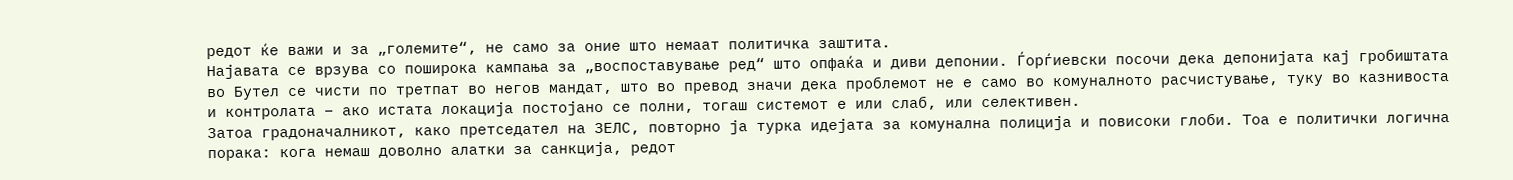редот ќе важи и за „големите“, не само за оние што немаат политичка заштита.
Најавата се врзува со поширока кампања за „воспоставување ред“ што опфаќа и диви депонии. Ѓорѓиевски посочи дека депонијата кај гробиштата во Бутел се чисти по третпат во негов мандат, што во превод значи дека проблемот не е само во комуналното расчистување, туку во казнивоста и контролата – ако истата локација постојано се полни, тогаш системот е или слаб, или селективен.
Затоа градоначалникот, како претседател на ЗЕЛС, повторно ја турка идејата за комунална полиција и повисоки глоби. Тоа е политички логична порака: кога немаш доволно алатки за санкција, редот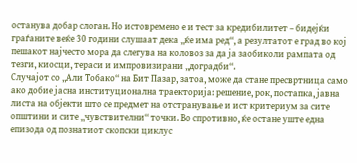останува добар слоган. Но истовремено е и тест за кредибилитет – бидејќи граѓаните веќе 30 години слушаат дека „ќе има ред“, а резултатот е град во кој пешакот најчесто мора да слегува на коловоз за да ја заобиколи рампата од тезги, киосци, тераси и импровизирани „доградби“.
Случајот со „Али Тобако“ на Бит Пазар, затоа, може да стане пресвртница само ако добие јасна институционална траекторија: решение, рок, постапка, јавна листа на објекти што се предмет на отстранување и ист критериум за сите општини и сите „чувствителни“ точки. Во спротивно, ќе остане уште една епизода од познатиот скопски циклус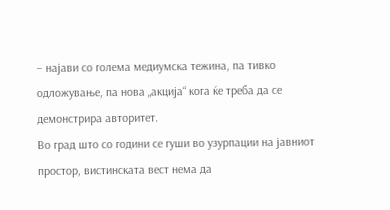– најави со голема медиумска тежина, па тивко одложување, па нова „акција“ кога ќе треба да се демонстрира авторитет.
Во град што со години се гуши во узурпации на јавниот простор, вистинската вест нема да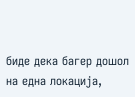биде дека багер дошол на една локација,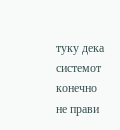туку дека системот конечно не прави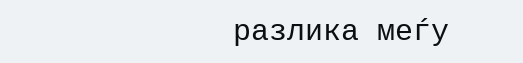разлика меѓу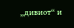„дивиот“ и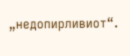„недопирливиот“.